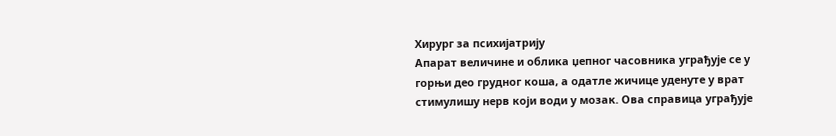Хирург за психијатрију
Апарат величине и облика џепног часовника уграђује се у горњи део грудног коша, а одатле жичице уденуте у врат стимулишу нерв који води у мозак. Ова справица уграђује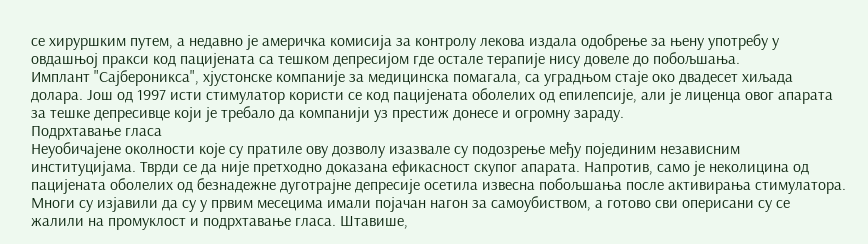се хируршким путем, а недавно је америчка комисија за контролу лекова издала одобрење за њену употребу у овдашњој пракси код пацијената са тешком депресијом где остале терапије нису довеле до побољшања.
Имплант "Сајбероникса", хјустонске компаније за медицинска помагала, са уградњом стаје око двадесет хиљада долара. Још од 1997 исти стимулатор користи се код пацијената оболелих од епилепсије, али је лиценца овог апарата за тешке депресивце који је требало да компанији уз престиж донесе и огромну зараду.
Подрхтавање гласа
Неуобичајене околности које су пратиле ову дозволу изазвале су подозрење међу појединим независним институцијама. Тврди се да није претходно доказана ефикасност скупог апарата. Напротив, само је неколицина од пацијената оболелих од безнадежне дуготрајне депресије осетила извесна побољшања после активирања стимулатора.
Многи су изјавили да су у првим месецима имали појачан нагон за самоубиством, а готово сви оперисани су се жалили на промуклост и подрхтавање гласа. Штавише,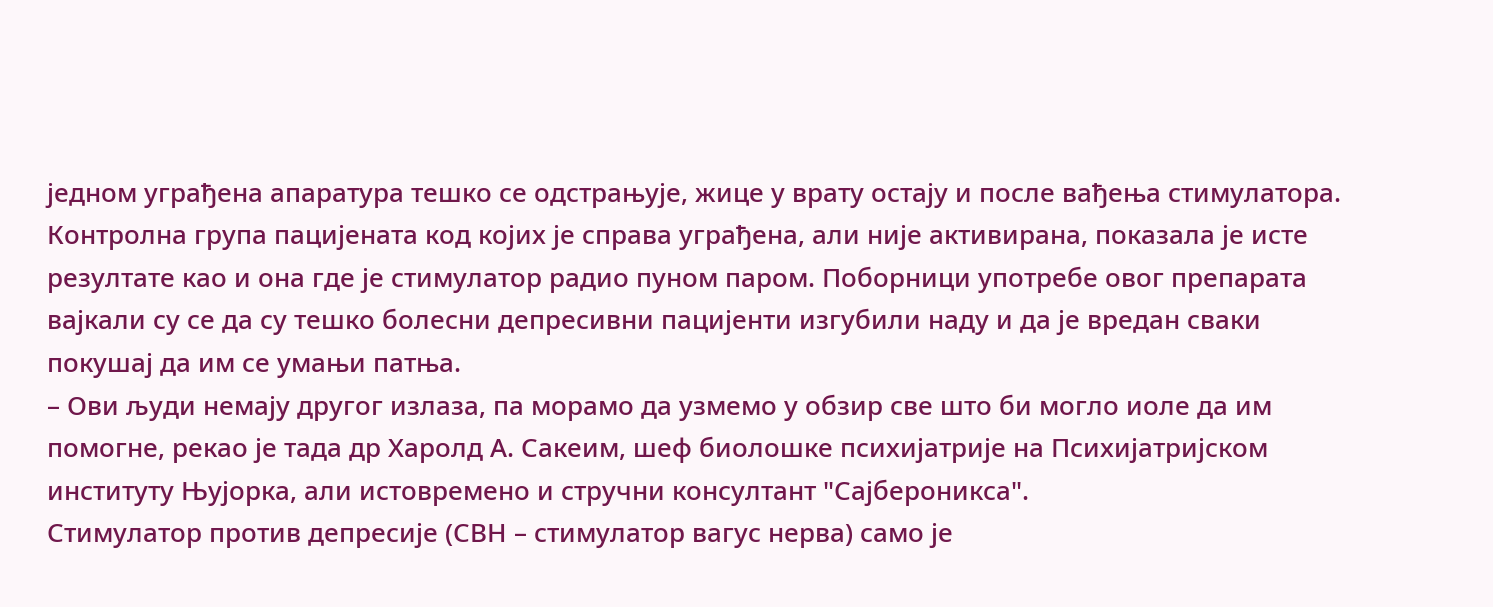једном уграђена апаратура тешко се одстрањује, жице у врату остају и после вађења стимулатора. Контролна група пацијената код којих је справа уграђена, али није активирана, показала је исте резултате као и она где је стимулатор радио пуном паром. Поборници употребе овог препарата вајкали су се да су тешко болесни депресивни пацијенти изгубили наду и да је вредан сваки покушај да им се умањи патња.
– Ови људи немају другог излаза, па морамо да узмемо у обзир све што би могло иоле да им помогне, рекао је тада др Харолд А. Сакеим, шеф биолошке психијатрије на Психијатријском институту Њујорка, али истовремено и стручни консултант "Сајбероникса".
Стимулатор против депресије (СВН – стимулатор вагус нерва) само је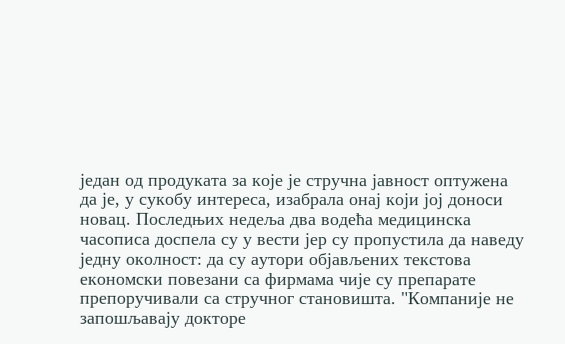један од продуката за које је стручна јавност оптужена да је, у сукобу интереса, изабрала онај који јој доноси новац. Последњих недеља два водећа медицинска часописа доспела су у вести јер су пропустила да наведу једну околност: да су аутори објављених текстова економски повезани са фирмама чије су препарате препоручивали са стручног становишта. "Компаније не запошљавају докторе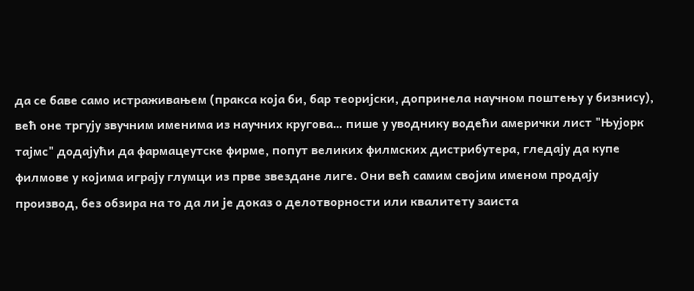да се баве само истраживањем (пракса која би, бар теоријски, допринела научном поштењу у бизнису), већ оне тргују звучним именима из научних кругова… пише у уводнику водећи амерички лист "Њујорк тајмс" додајући да фармацеутске фирме, попут великих филмских дистрибутера, гледају да купе филмове у којима играју глумци из прве звездане лиге. Они већ самим својим именом продају производ, без обзира на то да ли је доказ о делотворности или квалитету заиста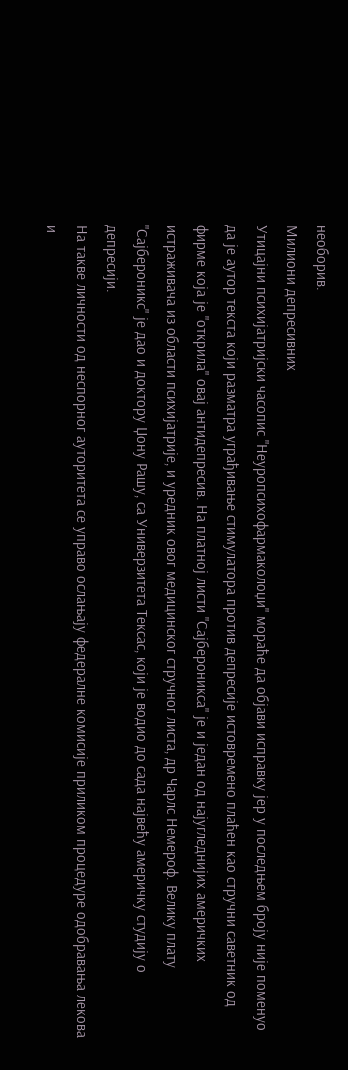необорив.
Милиони депресивних
Утицајни психијатријски часопис "Неуропсихофармаколоџи" мораће да објави исправку јер у последњем броју није поменуо да је аутор текста који разматра уграђивање стимулатора против депресије истовремено плаћен као стручни саветник од фирме која је "открила" овај антидепресив. На платној листи "Сајбероникса" је и један од најугледнијих америчких истраживача из области психијатрије, и уредник овог медицинског стручног листа, др Чарлс Немероф. Велику плату "Сајбероникс" је дао и доктору Џону Рашу, са Универзитета Тексас, који је водио до сада највећу америчку студију о депресији.
На такве личности од неспорног ауторитета се управо ослањају федералне комисије приликом процедуре одобравања лекова и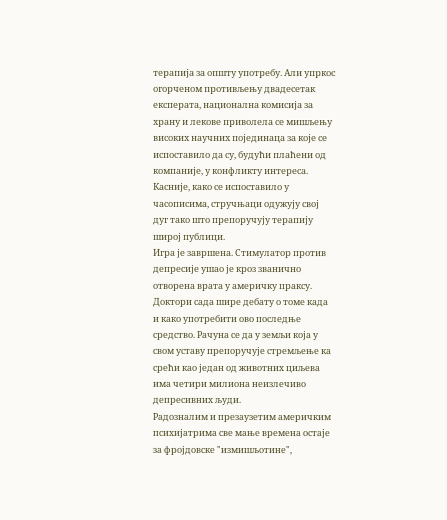терапија за општу употребу. Али упркос огорченом противљењу двадесетак експерата, национална комисија за храну и лекове приволела се мишљењу високих научних појединаца за које се испоставило да су, будући плаћени од компаније, у конфликту интереса. Касније, како се испоставило у часописима, стручњаци одужују свој дуг тако што препоручују терапију широј публици.
Игра је завршена. Стимулатор против депресије ушао је кроз званично отворена врата у америчку праксу. Доктори сада шире дебату о томе када и како употребити ово последње средство. Рачуна се да у земљи која у свом уставу препоручује стремљење ка срећи као један од животних циљева има четири милиона неизлечиво депресивних људи.
Радозналим и презаузетим америчким психијатрима све мање времена остаје за фројдовске "измишљотине",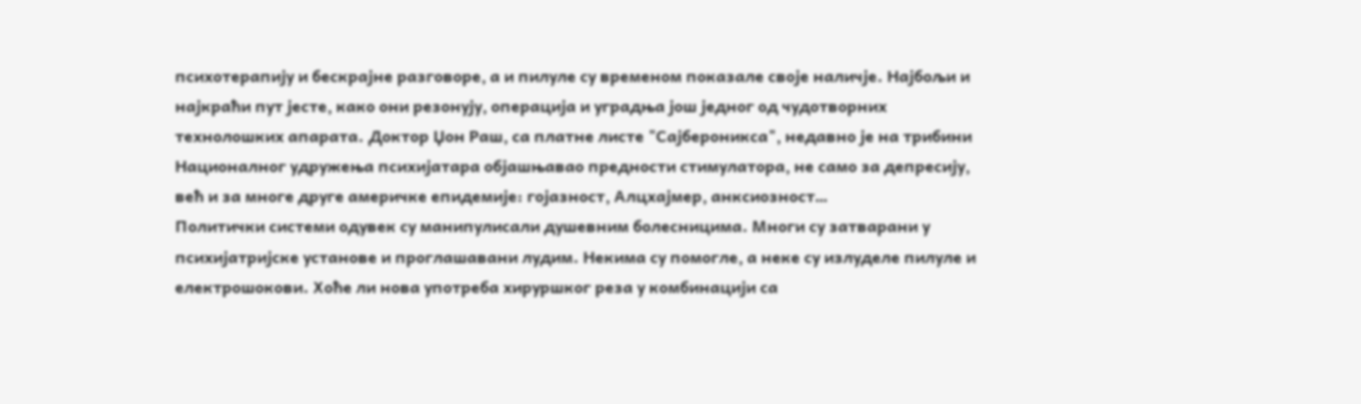психотерапију и бескрајне разговоре, а и пилуле су временом показале своје наличје. Најбољи и најкраћи пут јесте, како они резонују, операција и уградња још једног од чудотворних технолошких апарата. Доктор Џон Раш, са платне листе "Сајбероникса", недавно је на трибини Националног удружења психијатара објашњавао предности стимулатора, не само за депресију, већ и за многе друге америчке епидемије: гојазност, Алцхајмер, анксиозност…
Политички системи одувек су манипулисали душевним болесницима. Многи су затварани у психијатријске установе и проглашавани лудим. Некима су помогле, а неке су излуделе пилуле и електрошокови. Хоће ли нова употреба хируршког реза у комбинацији са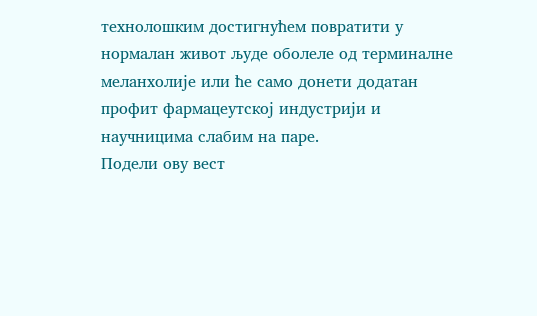технолошким достигнућем повратити у нормалан живот људе оболеле од терминалне меланхолије или ће само донети додатан профит фармацеутској индустрији и научницима слабим на паре.
Подели ову вест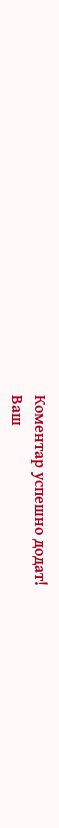Комeнтар успeшно додат!
Ваш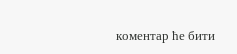комeнтар ћe бити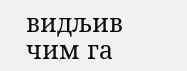видљив чим га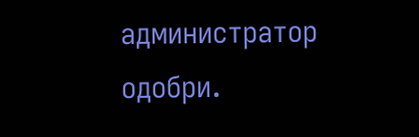администратор одобри.